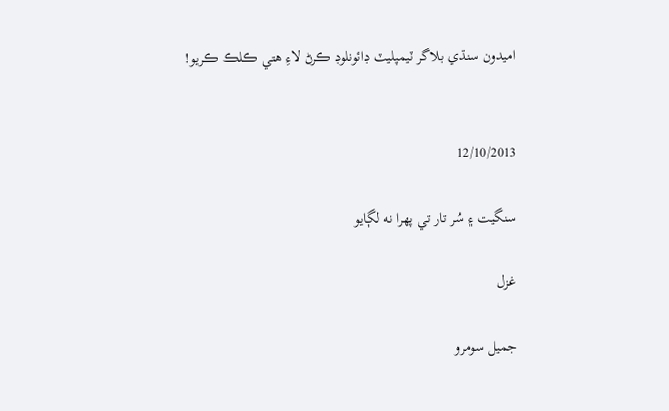امیدون سنڌي بلاگر ٽيمپليٽ ڊائونلوڊ ڪرڻ لاءِ هتي ڪلڪ ڪريو!


12/10/2013

سنگيت ۽ سُر تار تي پهرا نه لڳايو

غزل

جميل سومرو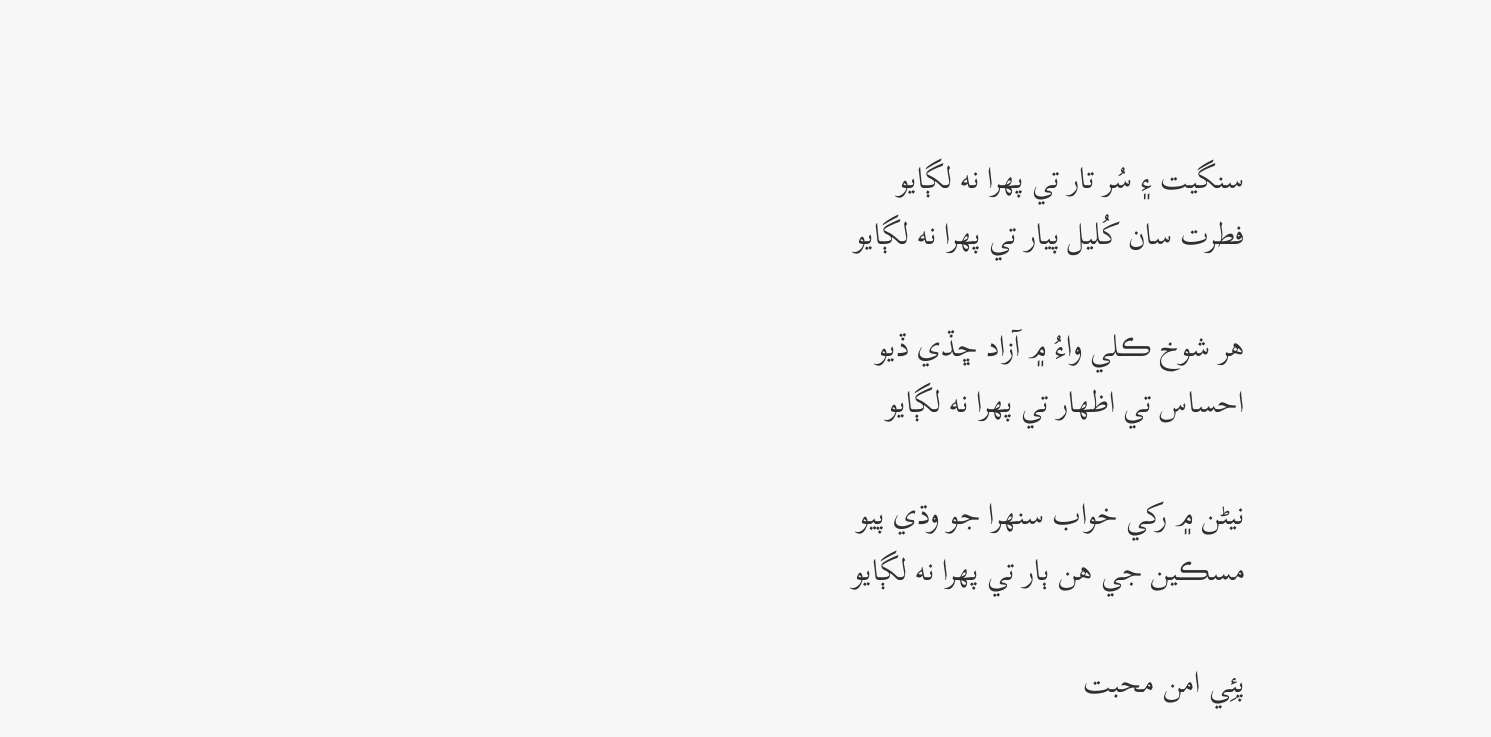سنگيت ۽ سُر تار تي پهرا نه لڳايو
فطرت سان کُليل پيار تي پهرا نه لڳايو

هر شوخ ڪلي واءُ ۾ آزاد ڇڏي ڏيو
احساس تي اظهار تي پهرا نه لڳايو

نيڻن ۾ رکي خواب سنهرا جو وڌي پيو
مسڪين جي هن ٻار تي پهرا نه لڳايو

پئِي امن محبت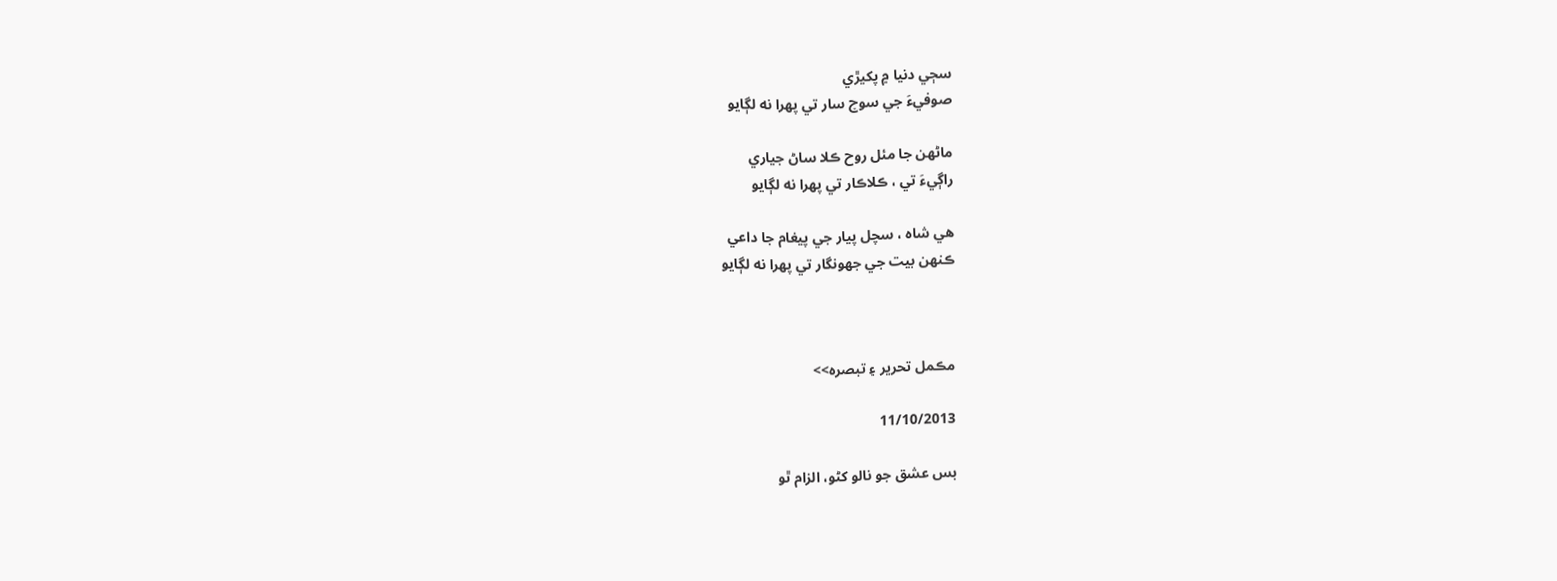سڄي دنيا ۾ پکيڙي
صوفيءَ جي سوچ سار تي پهرا نه لڳايو

ماڻهن جا مئل روح ڪلا ساڻ جياري
راڳيءَ تي ، ڪلاڪار تي پهرا نه لڳايو

هي شاه ، سچل پيار جي پيغام جا داعي
ڪنهن بيت جي جهونگار تي پهرا نه لڳايو



مڪمل تحرير ۽ تبصره>>

11/10/2013

بس عشق جو نالو کڻو، الزام ٿو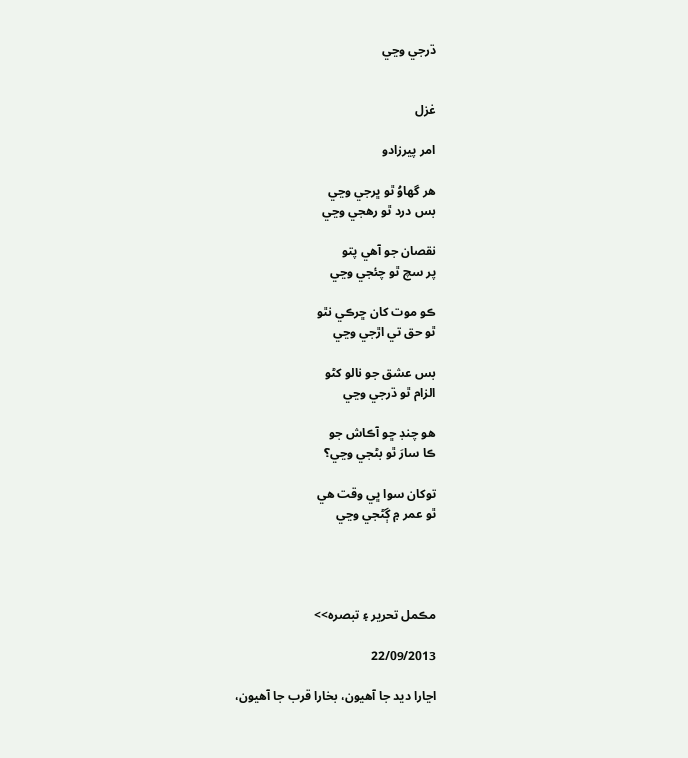ڌرجي وڃي


غزل

امر پيرزادو

هر گهاوُ ٿو ڀرجي وڃي
بس درد ٿو رهجي وڃي

نقصان جو آهي پتو
پر سچ ٿو چئجي وڃي

ڪو موت کان ڇرڪي نٿو
ٿو حق تي اڙجي وڃي

بس عشق جو نالو کڻو
الزام ٿو ڌرجي وڃي

هو چنڊ ڇو آڪاش جو
ڪا سارَ ٿو بڻجي وڃي؟

توکان سوا ڀي وقت هي
ٿو عمر ۾ ڳڻجي وڃي




مڪمل تحرير ۽ تبصره>>

22/09/2013

اڃارا ديد جا آهيون، بخارا قرب جا آهيون،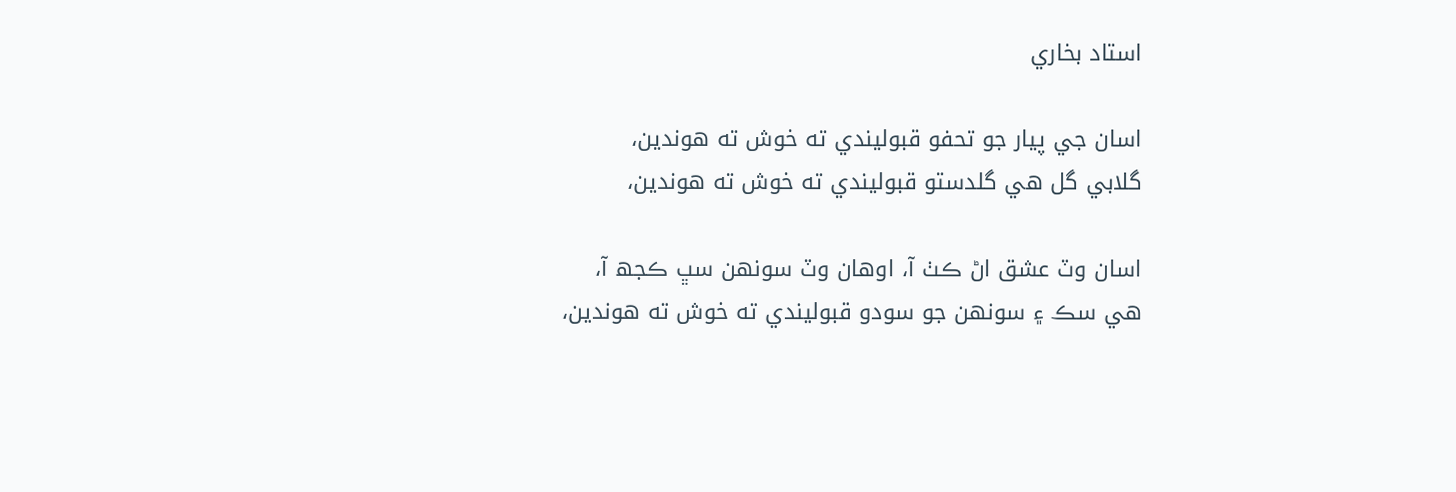استاد بخاري

اسان جي پيار جو تحفو قبوليندي ته خوش ته هوندين،
گلابي گل هي گلدستو قبوليندي ته خوش ته هوندين،

اسان وٽ عشق اڻ ڪٺ آ، اوهان وٽ سونهن سڀ ڪجھ آ،
هي سڪ ۽ سونهن جو سودو قبوليندي ته خوش ته هوندين،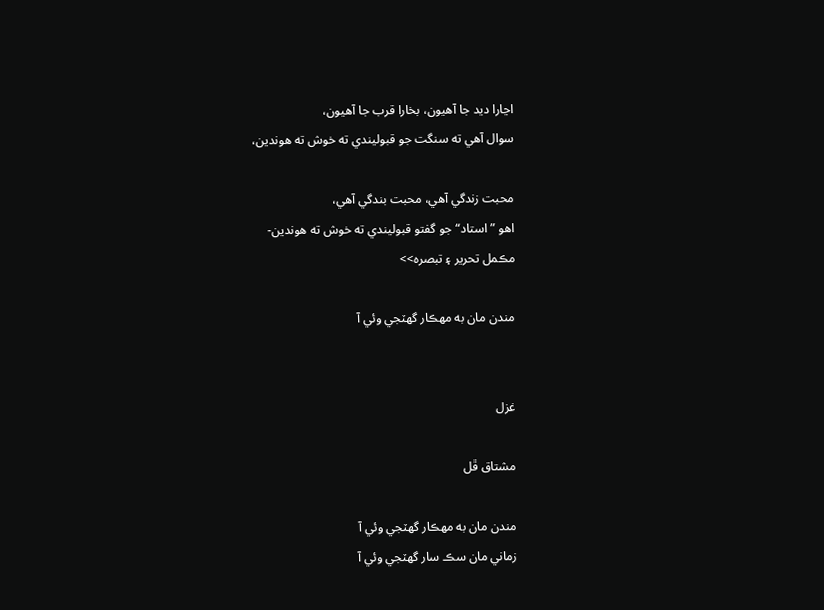اڃارا ديد جا آهيون، بخارا قرب جا آهيون،
سوال آهي ته سنگت جو قبوليندي ته خوش ته هوندين،

محبت زندگي آهي، محبت بندگي آهي،
اهو ”استاد“ جو گفتو قبوليندي ته خوش ته هوندين-
مڪمل تحرير ۽ تبصره>>

مندن مان به مهڪار گھٽجي وئي آ


غزل

مشتاق ڦل

مندن مان به مهڪار گھٽجي وئي آ
زماني مان سڪ سار گھٽجي وئي آ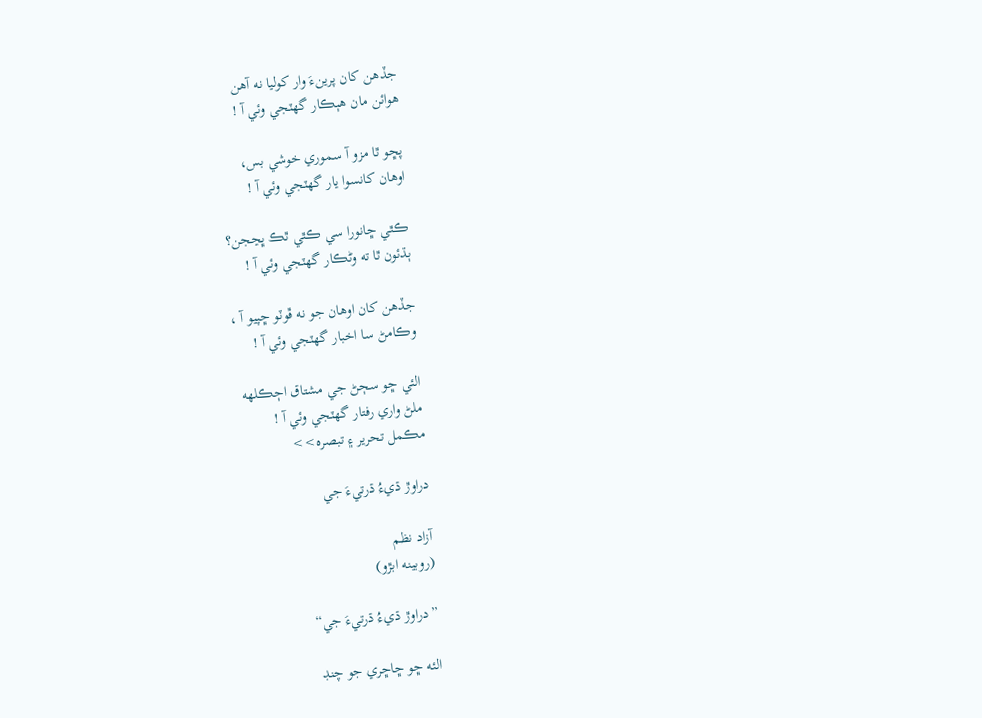جڏهن کان پرينءَ وار کوليا نه آهن
هوائن مان هٻڪار گھٽجي وئي آ !

پڇو ٿا مزو آ سموري خوشي بس،
اوهان کانسوا يار گھٽجي وئي آ !

ڪٿي ڇانورا سي ڪٿي ٿڪ ڀڃجن؟
ٻڌئون ٿا ته وڻڪار گھٽجي وئي آ !

جڏهن کان اوهان جو نه ڦوٽو ڇپيو آ ،
وڪامڻ سا اخبار گھٽجي وئي آ !

الئي ڇو سڄڻ جي مشتاق اڄڪلهه
ملڻ واري رفتار گھٽجي وئي آ !
مڪمل تحرير ۽ تبصره>>

دراوڙ ڌيءُ ڌرتيءَ جي

آزاد نظم
(روبينه ابڙو)

”دراوڙ ڌيءُ ڌرتيءَ جي“

الئه ڇو ڇاڇري جو چنڊ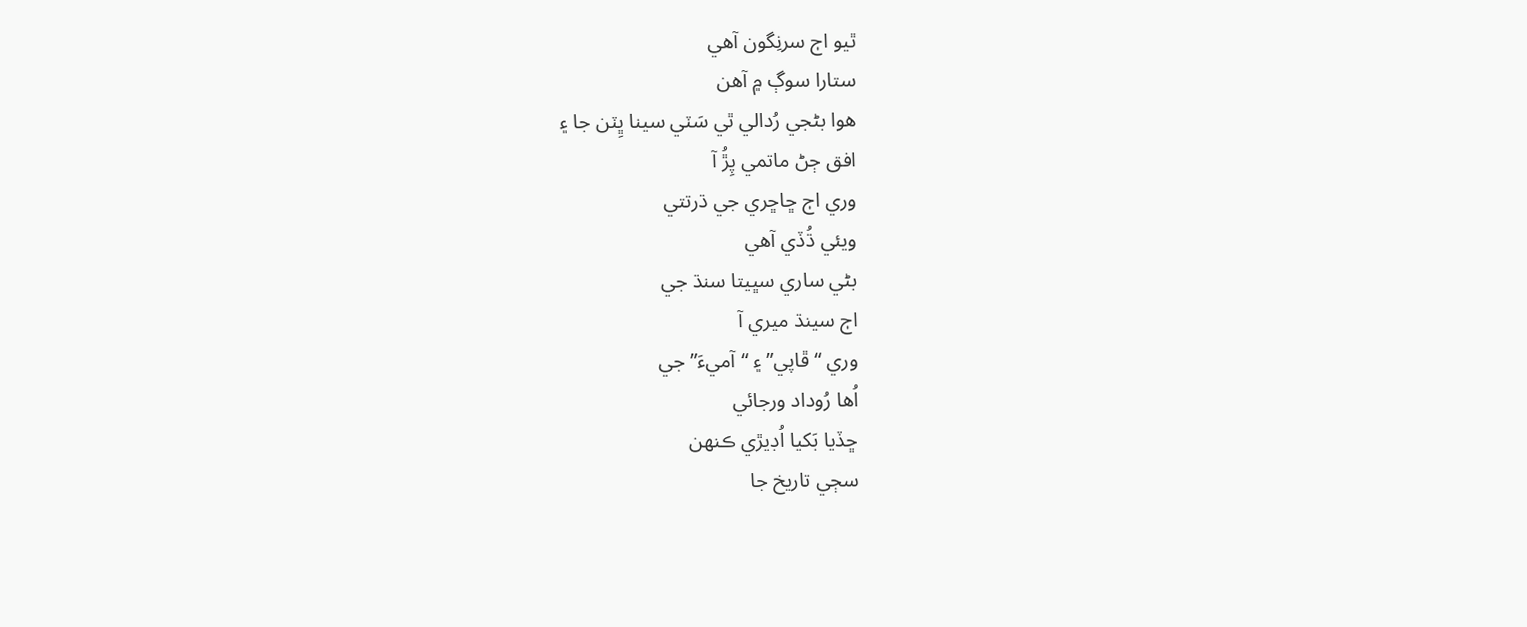ٿيو اڄ سرنِگون آهي
ستارا سوڳ ۾ آهن
هوا بڻجي رُدالي ٿي سَٽي سينا ڀِٽن جا ۽
افق ڄڻ ماتمي پِڙُ آ
وري اڄ ڇاڇري جي ڌرتتي
ويئي ڌُڏي آهي
بڻي ساري سڀيتا سنڌ جي
اڄ سينڌ ميري آ
وري “ڦاپي” ۽ “آميءَ” جي
اُها رُوداد ورجائي
ڇڏيا بَکيا اُڊيڙي ڪنهن
سڄي تاريخ جا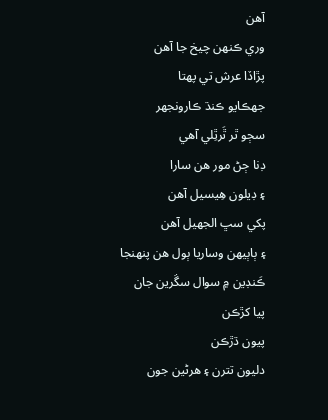آهن
وري ڪنهن چيخ جا آهن
پڙاڏا عرش تي پهتا
جهڪايو ڪنڌ ڪارونجهر
سڄو ٿر ٿَرٿِلي آهي
ڊنا ڄڻ مور هن سارا
۽ ڊيلون هِيسيل آهن
پکي سڀ الجهيل آهن
۽ ٻاٻيهن وساريا ٻول هن پنهنجا
ڪَنڊين ۾ سوال سڱرين جان
پيا کڙڪن
پيون ڌڙڪن
دليون تترن ۽ هرڻين جون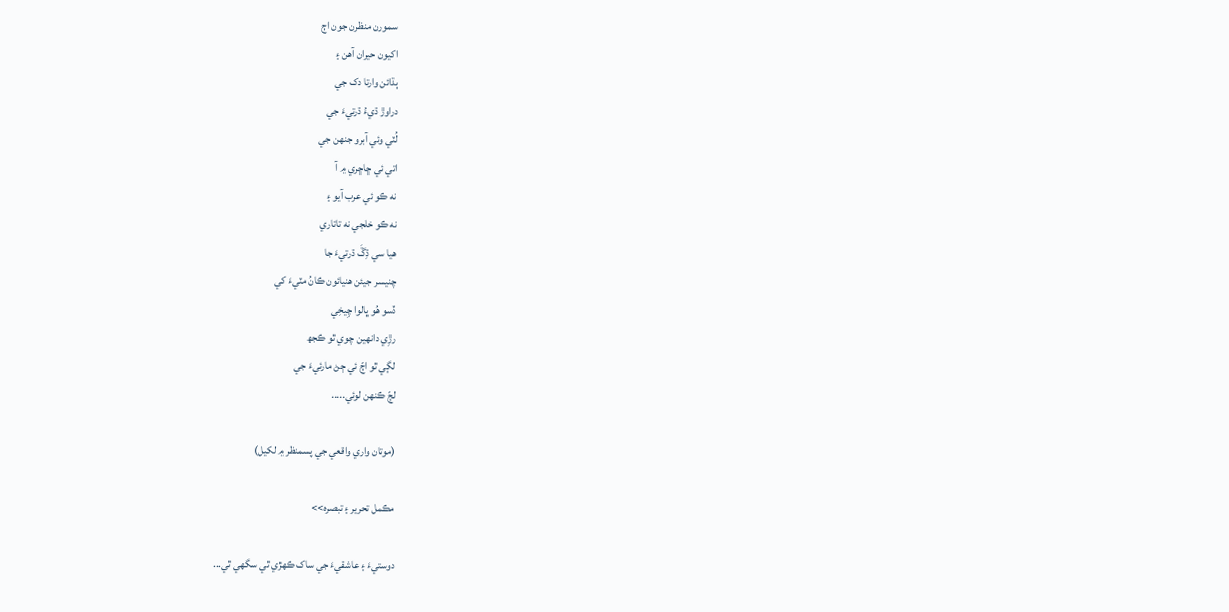سمورن منظرن جون اڄ
اکيون حيران آهن ۽
ٻڌائن وارتا دک جي
دراوڙ ڌيءُ ڌرتيءَ جي
لُٽي وئي آبرو جنهن جي
اتي ئي ڇاڇري ۾ آ
نه ڪو ئي عرب آيو ۽
نه ڪو خلجي نه تاتاري
هيا سي ڌِڱَ ڌرتيءَ جا
چنيسر جيئن هنيائون ڪانُ مٽيءَ کي
ڏسو هُو ڀالوا چِيخِي
رڙِي دانهين چوي ٿو ڪجھ
لڳي ٿو اڄّ ئي ڄڻ مارئيءَ جي
لڄّ ڪنهن لوئي.....

(موتان واري واقعي جي پسمنظر ۾ لکيل)

مڪمل تحرير ۽ تبصره>>

دوستيءَ ۽ عاشقيءَ جي ساک ڪهڙي ٿي سگهي ٿي...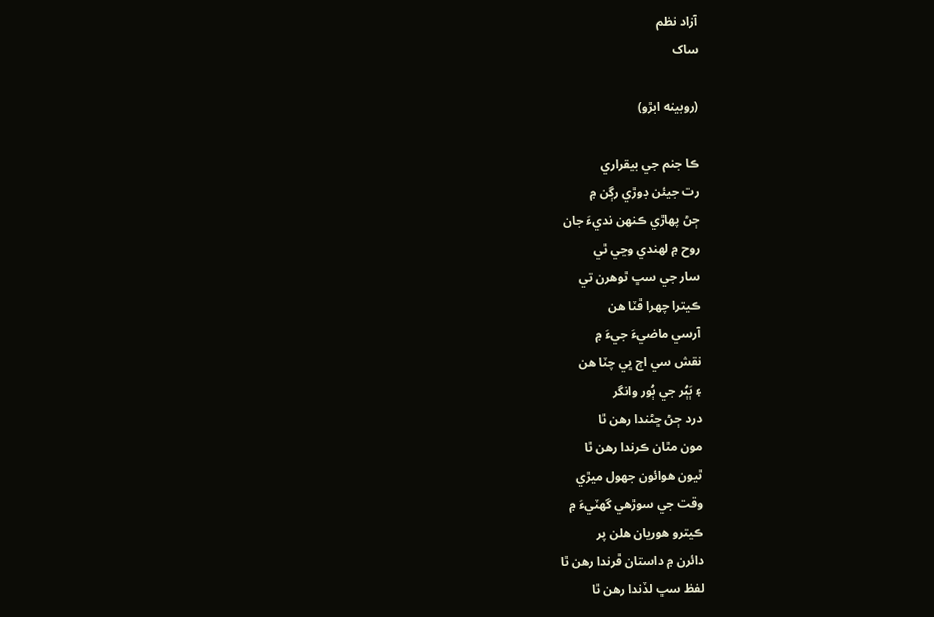آزاد نظم
ساک

(روبينه ابڙو)

ڪا جنم جي بيقراري
رت جيئن ڊوڙي رڳن ۾
ڄڻ پهاڙي ڪنهن نديءَ جان
روح ۾ لهندي وڃي ٿي
سار جي سڀ ٿوهرن تي
ڪيترا چهرا ڦٽا هن
آرسي ماضيءَ جيءَ ۾
نقش سي اڄ ڀي چٽا هن
۽ ٻَٻُر جي ٻُور وانگر
درد ڄڻ ڇڻندا رهن ٿا
مون مٿان ڪرندا رهن ٿا
ٿيون هوائون جهول ميڙي
وقت جي سوڙهي گهٽيءَ ۾
ڪيترو هوريان هلن پر
دائرن ۾ داستان ڦرندا رهن ٿا
لفظ سڀ لڏندا رهن ٿا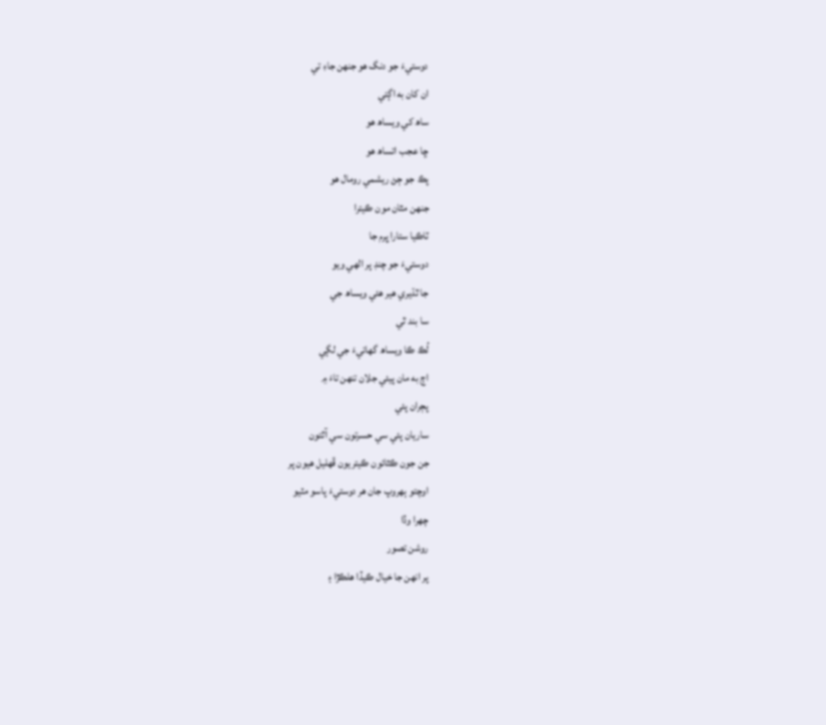دوستيءَ جو دنگ هو جنهن جاءِ تي
ان کان به اڳتي
ساھ کي ويساھ هو
ڇا عجب اتساھ هو
پڪ جو ڄڻ ريشمي رومال هو
جنهن مٿان مون ڪيترا
ٽاڪيا ستارا ڀرم جا
دوستيءَ جو چنڊ پر الهي ويو
جا ٿڌيري هير هئي ويساھ جي
سا بند ٿي
لُڪ ڪا ويساھ گهاتيءَ جي لڳي
اڄ به مان پيئي جلان تنهن تاءَ ۾
پڄران پئي
ساريان پئي سي حسرتون سي آٿتون
جن جون ڪٿائون ڪيتريون ڦهليل هيون پر
اوچتو ٻهروپ جان هر دوستيءَ پاسو مٽيو
چهرا وڏا
روشن تصور
پر انهن جا خيال ڪيڏا هلڪڙا ۽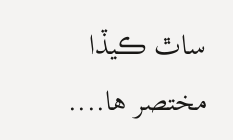ساٿ ڪيڏا مختصر ها....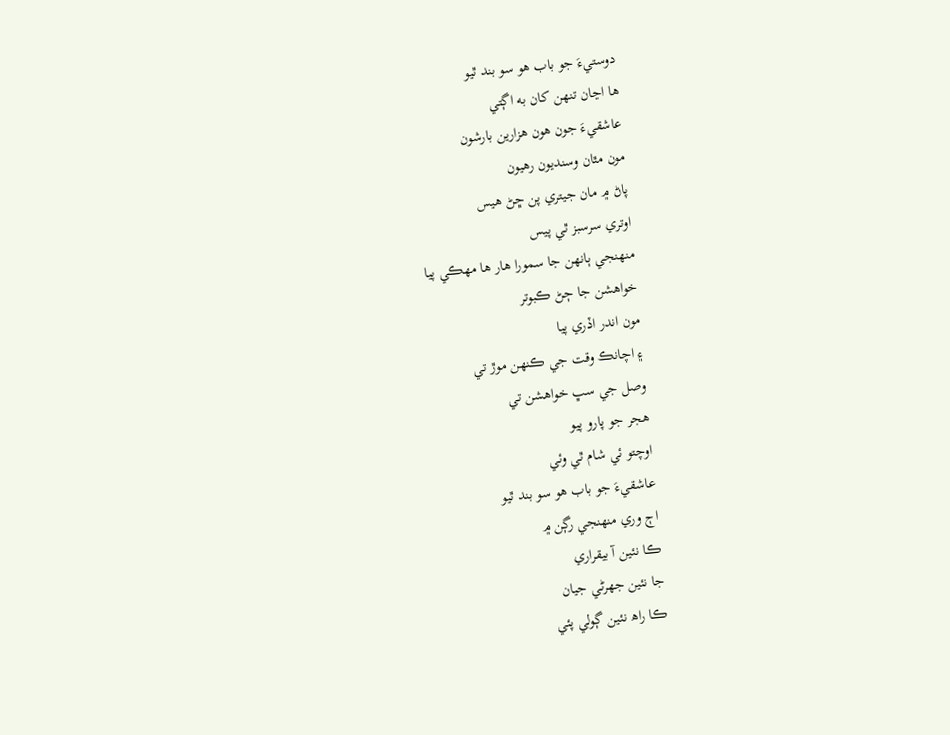دوستيءَ جو باب هو سو بند ٿيو
ها اڃان تنهن کان به اڳتي
عاشقيءَ جون هون هزارين بارشون
مون مٿان وسنديون رهيون
پاڻ ۾ مان جيتري پن ڇڻ هيس
اوتري سرسبز ٿي پيس
منهنجي ٻانهن جا سمورا هار ها مهڪي پيا
خواهشن جا ڄڻ ڪبوتر
مون اندر اڏري پيا
۽ اچانڪ وقت جي ڪنهن موڙ تي
وصل جي سڀ خواهشن تي
هجر جو پارو پيو
اوچتو ئي شام ٿي وئي
عاشقيءَ جو باب هو سو بند ٿيو
اڄ وري منهنجي رڳن ۾
ڪا نئين آ بيقراري
جا نئين جهرڻي جيان
ڪا راھ نئين ڳولي پئي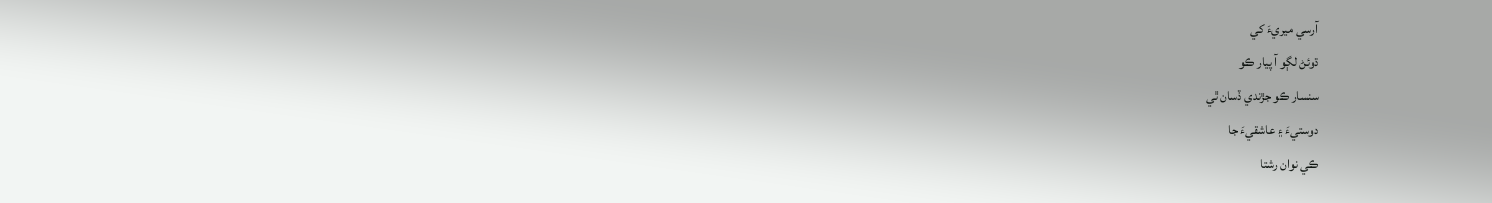آرسي ميريءَ کي
ڌوئڻ لڳو آ پيار ڪو
سنسار ڪو جڙندي ڏسان ٿي
دوستيءَ ۽ عاشقيءَ جا
ڪي نوان رشتا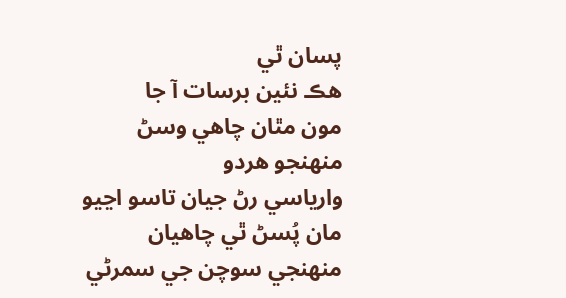پسان ٿي
هڪ نئين برسات آ جا
مون مٿان چاهي وسڻ
منهنجو هردو
وارياسي رڻ جيان تاسو اڃيو
مان پُسڻ ٿي چاهيان
منهنجي سوچن جي سمرڻي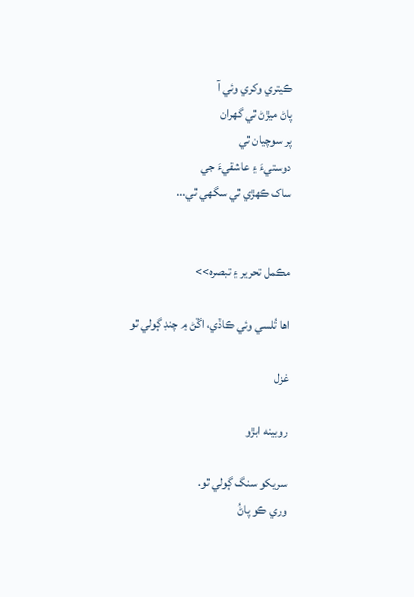ڪيتري وکري وئي آ
پاڻ ميڙڻ ٿي گهران
پر سوچيان ٿي
دوستيءَ ۽ عاشقيءَ جي
ساک ڪهڙي ٿي سگهي ٿي...


مڪمل تحرير ۽ تبصره>>

اها تُلسي وئي ڪاڏي، اڱڻ ۾ چنڊ ڳولي ٿو

غزل

روبينه ابڙو

سريکو سنگ ڳولي ٿو.
وري ڪو پاڻُ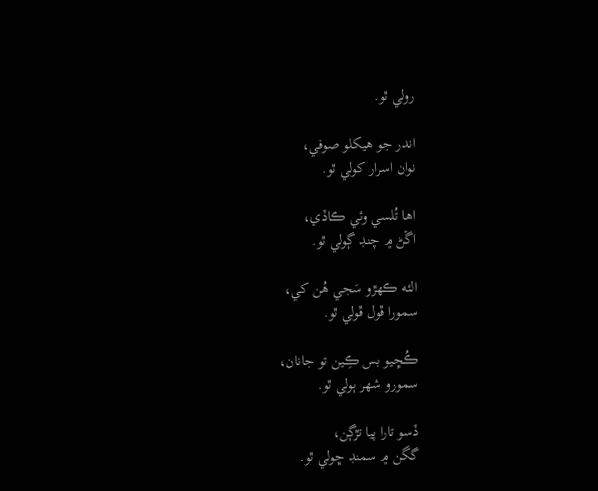رولي ٿو.

اندر جو هيکلو صوفي،
نوان اسرار کولي ٿو.

اها تُلسي وئي ڪاڏي،
اڱڻ ۾ چنڊ ڳولي ٿو.

الئه ڪهڙو سَجي هُن کي،
سمورا ڦول ڦولي ٿو.

ڪُڇيو بس ڪِين تو جانان،
سمورو شهر ٻولي ٿو.

ڏسو تارا پيا تڙڳن،
گگن ۾ سمنڊ ڇولي ٿو.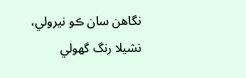نگاهن سان ڪو نيرولي،
نشيلا رنگ گهولي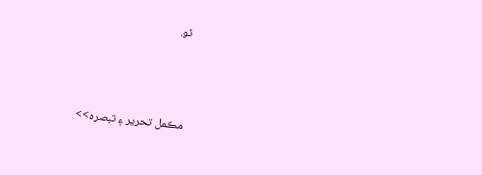ٿو.



مڪمل تحرير ۽ تبصره>>